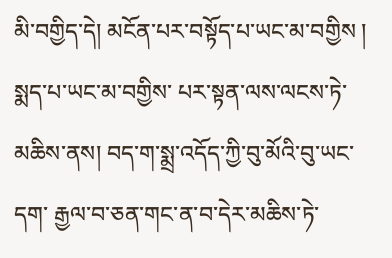མི་བགྱིད་དེ། མངོན་པར་བསྟོད་པ་ཡང་མ་བགྱིས ། སྨད་པ་ཡང་མ་བགྱིས་ པར་སྟན་ལས་ལངས་ཏེ་མཆིས་ནས། བད་ག་སྨྲ་འདོད་ཀྱི་བུ་མོའི་བུ་ཡང་དག་ རྒྱལ་བ་ཅན་གང་ན་བ་དེར་མཆིས་ཏེ་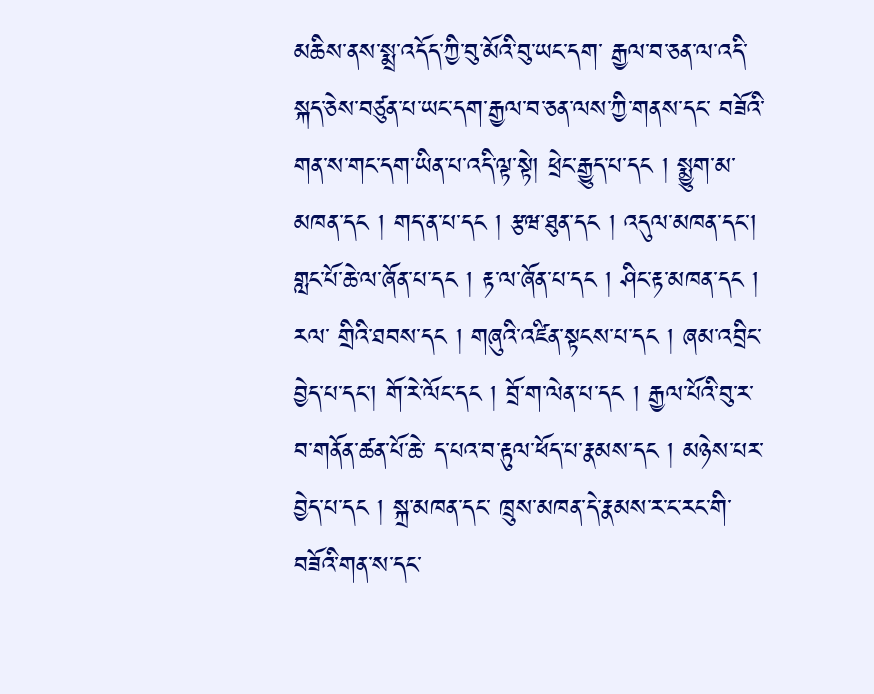མཆིས་ནས་སྨྲ་འདོད་ཀྱི་བུ་མོའི་བུ་ཡང་དག་ རྒྱལ་བ་ཅན་ལ་འདི་སྐད་ཅེས་བཙུན་པ་ཡང་དག་རྒྱལ་བ་ཅན་ལས་ཀྱི་གནས་དང་ བཟོའི་གན་ས་གང་དག་ཡིན་པ་འདི་ལྟ་སྟེ། ཕྲེང་རྒྱུད་པ་དང ། སྨྱུག་མ་ མཁན་དང ། གད་ན་པ་དང ། རྩཝ་ཐུན་དང ། འདུལ་མཁན་དང་། གླང་པོ་ཆེ་ལ་ཞོན་པ་དང ། རྟ་ལ་ཞོན་པ་དང ། ཤིང་རྟ་མཁན་དང ། རལ་ གྲིའི་ཐབས་དང ། གཞུའི་འཛིན་སྟངས་པ་དང ། ཞམ་འབྲིང་བྱེད་པ་དང་། གོ་རེ་ལོང་དང ། བྲོ་ག་ལེན་པ་དང ། རྒྱལ་པོའི་བུ་ར་བ་གནོན་ཚན་པོ་ཆེ་ ད་པའ་བ་རྟུལ་ཕོད་པ་རྣམས་དང ། མཉེས་པར་བྱེད་པ་དང ། སྐྲ་མཁན་དང་ ཁྲུས་མཁན་དེ་རྣམས་ར་ང་རང་གི་བཟོའི་གན་ས་དང་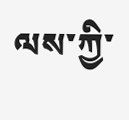ལས་ཀྱི་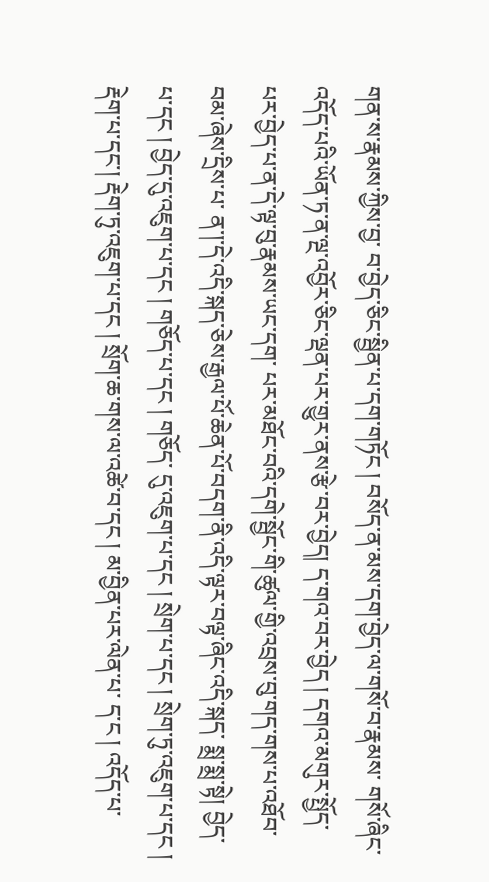གན་ས་རྣམས་ཀྱིས་བྱ་ བ་བྱེད་ཅིང་སྦྱིན་པ་དག་གཏོང ། བསོད་ན་མས་དག་བྱེད་ལ་གསོ་བ་རྣམས་ གསོ་ཞིང་འདོད་པའི་ཡོན་ཏ་ན་ལྔ་འབྱོར་ཅིང་ལྡན་པར་གྱུར་ནས་རྩེ་བར་བྱེད། ད་གའ་བར་བྱེད ། དགའ་མགུར་སྤྱོད་པར་བྱེད་པ་ན་དེ་ལྟ་བུ་རྣམས་ཡང་དག་ པར་མཐོང་བའི་དགེ་སྦྱོང་གི་ཚུལ་གྱི་འབྲས་བུ་གད་གས་པ་འཐོབ་བམ་ཞེས་དྲིས་པ་ ན་།་དེ་འདི་སྐད་ཅེས་རྒྱལ་པོ་ཆེན་པོ་བདག་ནི་འདི་ལྟར་བལྟ་ཞིང་འདི་སྐད་ སྨྲ་སྨྲ་སྟེ། བྱེད་པ་དང ། བྱེད་དུ་འཇུག་པ་དང ། གཅོད་པ་དང ། གཅོད་ དུ་འཇུག་པ་དང ། སྲེག་པ་དང ། སྲེག་ཏུ་འཇུག་པ་དང ། རྡེག་པ་དང་། རྡེག་ཏུ་འཇུག་པ་དང ། སྲོག་ཆ་གས་ལ་འཚེ་བ་དང ། མ་བྱིན་པར་ལེན་པ་ ད་ང ། འདོད་པ་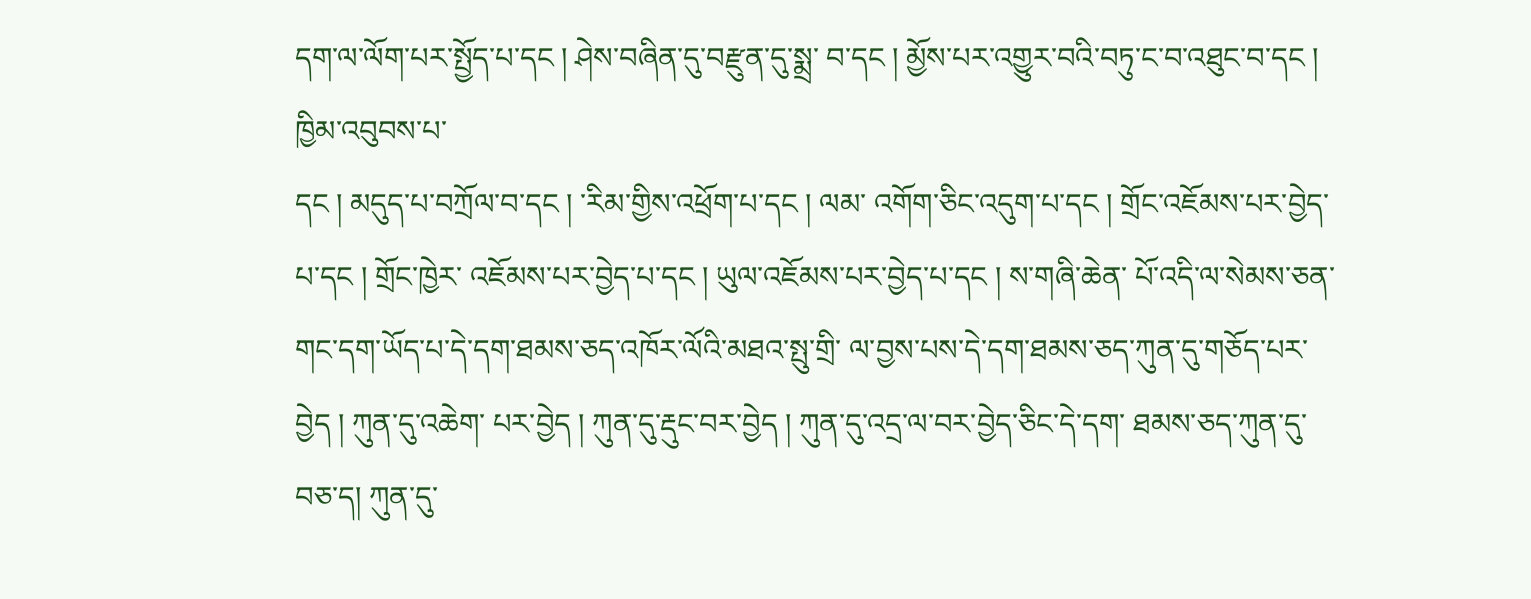དག་ལ་ལོག་པར་སྤྱོད་པ་དང ། ཤེས་བཞིན་དུ་བརྫུན་དུ་སྨྲ་ བ་དང ། མྱོས་པར་འགྱུར་བའི་བཏུ་ང་བ་འཐུང་བ་དང ། ཁྱིམ་འབུབས་པ་
དང ། མདུད་པ་བཀྲོལ་བ་དང ། ་རིམ་གྱིས་འཕྲོག་པ་དང ། ལམ་ འགོག་ཅིང་འདུག་པ་དང ། གྲོང་འཇོམས་པར་བྱེད་པ་དང ། གྲོང་ཁྱེར་ འཇོམས་པར་བྱེད་པ་དང ། ཡུལ་འཇོམས་པར་བྱེད་པ་དང ། ས་གཞི་ཆེན་ པོ་འདི་ལ་སེམས་ཅན་གང་དག་ཡོད་པ་དེ་དག་ཐམས་ཅད་འཁོར་ལོའི་མཐའ་སྤུ་གྲི་ ལ་བྱས་པས་དེ་དག་ཐམས་ཅད་ཀུན་དུ་གཅོད་པར་བྱེད ། ཀུན་དུ་འཆེག་ པར་བྱེད ། ཀུན་དུ་རྡུང་བར་བྱེད ། ཀུན་དུ་འདྲ་ལ་བར་བྱེད་ཅིང་དེ་དག་ ཐམས་ཅད་ཀུན་དུ་བཅ་ད། ཀུན་དུ་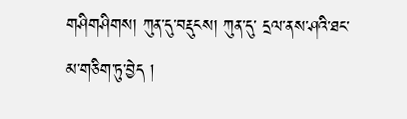གཤིགཤིགས། ཀུན་དུ་བརྡུངས། ཀུན་དུ་ དྲལ་ནས་ཤའི་ཐང་མ་གཅིག་ཏུ་བྱེད །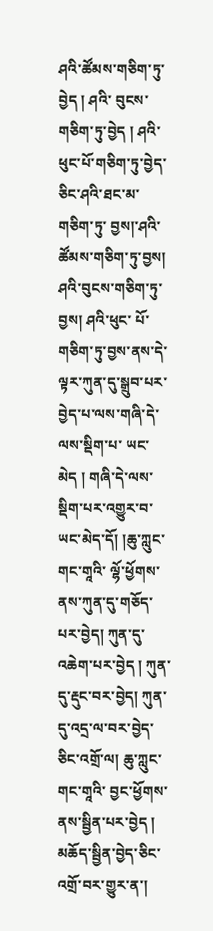ཤའི་ཚོམས་གཅིག་ཏུ་བྱེད ། ཤའི་ བུངས་གཅིག་ཏུ་བྱེད ། ཤའི་ཕུང་པོ་གཅིག་ཏུ་བྱེད་ཅིང་ཤའི་ཐང་མ་གཅིག་ཏུ་ བྱས།་ཤའི་ཚོམས་གཅིག་ཏུ་བྱས། ཤའི་བུངས་གཅིག་ཏུ་བྱས། ཤའི་ཕུང་ པོ་གཅིག་ཏུ་བྱས་ནས་དེ་ལྟར་ཀུན་དུ་སྒྲུབ་པར་བྱེད་པ་ལས་གཞི་དེ་ལས་སྡིག་པ་ ཡང་མེད ། གཞི་དེ་ལས་སྡིག་པར་འགྱུར་བ་ཡང་མེད་དོ། །ཆུ་ཀླུང་གང་གཱའི་ ལྷོ་ཕྱོགས་ནས་ཀུན་དུ་གཅོད་པར་བྱེད། ཀུན་དུ་འཆེག་པར་བྱེད ། ཀུན་ དུ་རྡུང་བར་བྱེད། ཀུན་དུ་འདྲ་ལ་བར་བྱེད་ཅིང་འགྲོ་ལ། ཆུ་ཀླུང་གང་གཱའི་ བྱང་ཕྱོགས་ནས་སྦྱིན་པར་བྱེད ། མཆོད་སྦྱིན་བྱེད་ཅིང་འགྲོ་བར་གྱུར་ན་།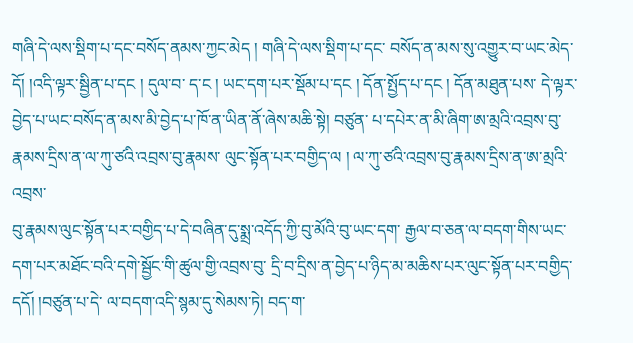གཞི་དེ་ལས་སྡིག་པ་དང་བསོད་ནམས་ཀྱང་མེད ། གཞི་དེ་ལས་སྡིག་པ་དང་ བསོད་ན་མས་སུ་འགྱུར་བ་ཡང་མེད་དོ། །འདི་ལྟར་སྦྱིན་པ་དང ། དུལ་བ་ ད་ང ། ཡང་དག་པར་སྡོམ་པ་དང ། དོན་སྤྱོད་པ་དང ། དོན་མཐུན་པས་ དེ་ལྟར་བྱེད་པ་ཡང་བསོད་ན་མས་མི་བྱེད་པ་ཁོ་ན་ཡིན་ནོ་ཞེས་མཆི་སྟེ། བཙུན་ པ་དཔེར་ན་མི་ཞིག་ཨ་མྲའི་འབྲས་བུ་རྣམས་དྲིས་ན་ལ་ཀུ་ཙའི་འབྲས་བུ་རྣམས་ ལུང་སྟོན་པར་བགྱིད་ལ ། ལ་ཀུ་ཙའི་འབྲས་བུ་རྣམས་དྲིས་ན་ཨ་མྲའི་འབྲས་
བུ་རྣམས་ལུང་སྟོན་པར་བགྱིད་པ་དེ་བཞིན་དུ་སྨྲ་འདོད་ཀྱི་བུ་མོའི་བུ་ཡང་དག་ རྒྱལ་བ་ཅན་ལ་བདག་གིས་ཡང་དག་པར་མཐོང་བའི་དགེ་སྦྱོང་གི་ཚུལ་གྱི་འབྲས་བུ་ དྲི་བ་དྲིས་ན་བྱེད་པ་ཉིད་མ་མཆིས་པར་ལུང་སྟོན་པར་བགྱིད་དདོ། །བཙུན་པ་དེ་ ལ་བདག་འདི་སྙམ་དུ་སེམས་ཏེ། བད་ག་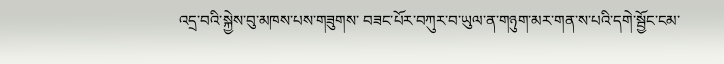འདྲ་བའི་སྐྱེས་བུ་མཁས་པས་གཟུགས་ བཟང་པོར་བཀུར་བ་ཡུལ་ན་གཉུག་མར་གན་ས་པའི་དགེ་སྦྱོང་ངམ་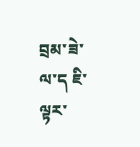བྲམ་ཟེ་ལ་ད ཇི་ལྟར་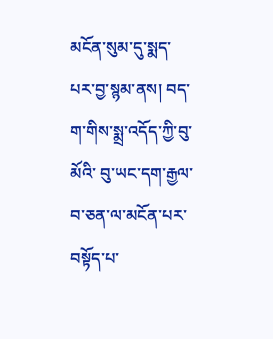མངོན་སུམ་དུ་སྨད་པར་བྱ་སྙམ་ནས། བད་ག་གིས་སྨྲ་འདོད་ཀྱི་བུ་མོའི་ བུ་ཡང་དག་རྒྱལ་བ་ཅན་ལ་མངོན་པར་བསྟོད་པ་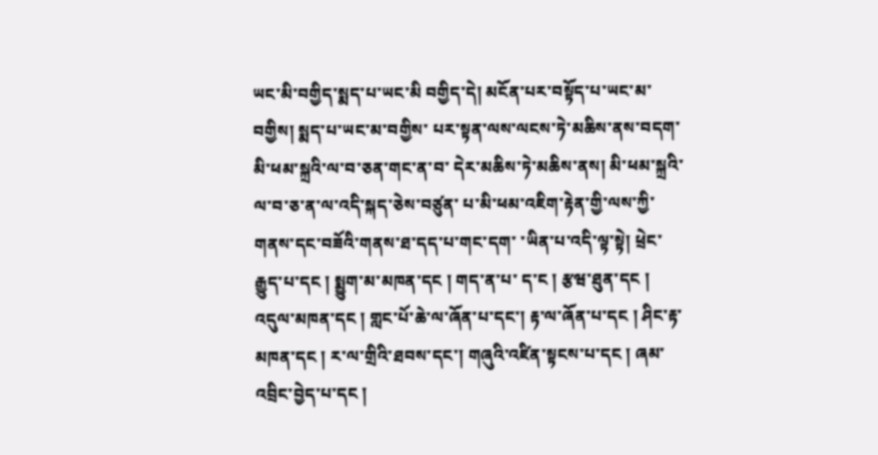ཡང་མི་བགྱིད་སྨད་པ་ཡང་མི བགྱིད་དེ། མངོན་པར་བསྟོད་པ་ཡང་མ་བགྱིས། སྨད་པ་ཡང་མ་བགྱིས་ པར་སྟན་ལས་ལངས་ཏེ་མཆིས་ནས་བདག་མི་ཕམ་སྐྲའི་ལ་བ་ཅན་གང་ན་བ་ དེར་མཆིས་ཏེ་མཆིས་ནས། མི་ཕམ་སྐྲའི་ལ་བ་ཅ་ན་ལ་འདི་སྐད་ཅེས་བཙུན་ པ་མི་ཕམ་འཇིག་རྟེན་གྱི་ལས་ཀྱི་གནས་དང་བཟོའི་གནས་ཐ་དད་པ་གང་དག་ ་ཡིན་པ་འདི་ལྟ་སྟེ། ཕྲེང་རྒྱུད་པ་དང ། སྨྱུག་མ་མཁན་དང ། གད་ན་པ་ ད་ང ། རྩཝ་ཐུན་དང ། འདུལ་མཁན་དང ། གླང་པོ་ཆེ་ལ་ཞོན་པ་དང་། རྟ་ལ་ཞོན་པ་དང ། ཤིང་རྟ་མཁན་དང ། ར་ལ་གྲིའི་ཐབས་དང་། གཞུའི་འཛིན་སྟངས་པ་དང ། ཞམ་འབྲིང་བྱེད་པ་དང །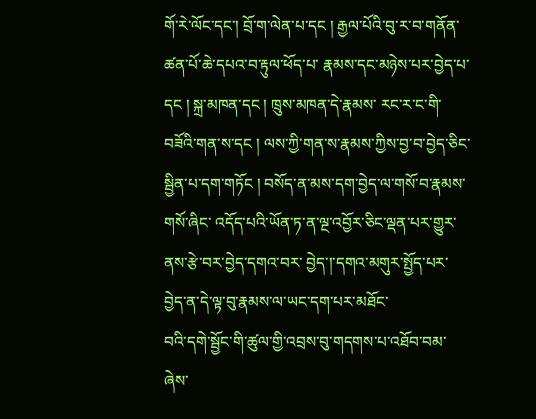གོ་རེ་ལོང་དང་། བྲོ་ག་ལེན་པ་དང ། རྒྱལ་པོའི་བུ་ར་བ་གནོན་ཚན་པོ་ཆེ་དཔའ་བ་རྟུལ་ཕོད་པ་ རྣམས་དང་མཉེས་པར་བྱེད་པ་དང ། སྐྲ་མཁན་དང ། ཁྲུས་མཁན་དེ་རྣམས་ རང་ར་ང་གི་བཟོའི་གན་ས་དང ། ལས་ཀྱི་གན་ས་རྣམས་ཀྱིས་བྱ་བ་བྱེད་ཅིང་ སྦྱིན་པ་དག་གཏོང ། བསོད་ན་མས་དག་བྱེད་ལ་གསོ་བ་རྣམས་གསོ་ཞིང་ འདོད་པའི་ཡོན་ཏ་ན་ལྔ་འབྱོར་ཅིང་ལྡན་པར་གྱུར་ནས་རྩེ་བར་བྱེད་དགའ་བར་ བྱེད་།་དགའ་མགུར་སྤྱོད་པར་བྱེད་ན་དེ་ལྟ་བུ་རྣམས་ལ་ཡང་དག་པར་མཐོང་
བའི་དགེ་སྦྱོང་གི་ཚུལ་གྱི་འབྲས་བུ་གདགས་པ་འཐོབ་བམ་ཞེས་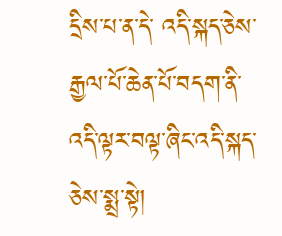དྲིས་པ་ན་དེ་ འདི་སྐད་ཅེས་རྒྱལ་པོ་ཆེན་པོ་བདག་ནི་འདི་ལྟར་བལྟ་ཞིང་འདི་སྐད་ཅེས་སྨྲ་སྟེ།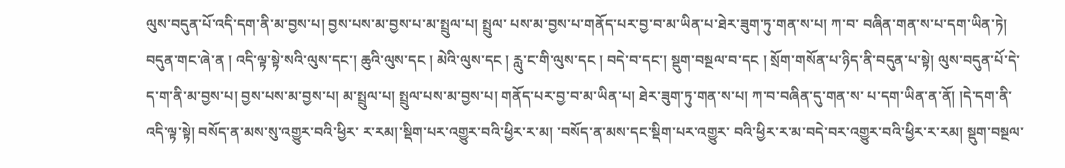ལུས་བདུན་པོ་འདི་དག་ནི་མ་བྱས་པ། བྱས་པས་མ་བྱས་པ་མ་སྤྲུལ་པ། སྤྲུལ་ པས་མ་བྱས་པ་གནོད་པར་བྱ་བ་མ་ཡིན་པ་ཐེར་ཟུག་ཏུ་གན་ས་པ། ཀ་བ་ བཞིན་གན་ས་པ་དག་ཡིན་ཏེ། བདུན་གང་ཞེ་ན ། འདི་ལྟ་སྟེ་སའི་ལུས་དང་། ཆུའི་ལུས་དང ། མེའི་ལུས་དང ། རླུ་ང་གི་ལུས་དང ། བདེ་བ་དང་། སྡུག་བསྔལ་བ་དང ། སྲོག་གསོན་པ་ཉིད་ནི་བདུན་པ་སྟེ། ལུས་བདུན་པོ་དེ་ ད་ག་ནི་མ་བྱས་པ། བྱས་པས་མ་བྱས་པ། མ་སྤྲུལ་པ། སྤྲུལ་པས་མ་བྱས་པ། གནོད་པར་བྱ་བ་མ་ཡིན་པ། ཐེར་ཟུག་ཏུ་གན་ས་པ། ཀ་བ་བཞིན་དུ་གན་ས་ པ་དག་ཡིན་ན་ནོ། །དེ་དག་ནི་འདི་ལྟ་སྟེ། བསོད་ན་མས་སུ་འགྱུར་བའི་ཕྱིར་ ར་རམ།་སྡིག་པར་འགྱུར་བའི་ཕྱིར་ར་མ། ་བསོད་ན་མས་དང་སྡིག་པར་འགྱུར་ བའི་ཕྱིར་ར་མ་བདེ་བར་འགྱུར་བའི་ཕྱིར་ར་རམ། སྡུག་བསྔལ་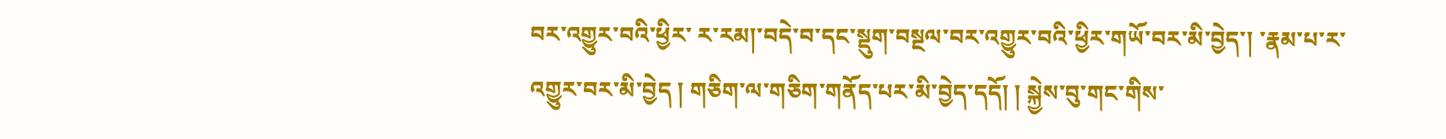བར་འགྱུར་བའི་ཕྱིར་ ར་རམ།་བདེ་བ་དང་སྡུག་བསྔལ་བར་འགྱུར་བའི་ཕྱིར་གཡོ་བར་མི་བྱེད་། ་རྣམ་པ་ར་འགྱུར་བར་མི་བྱེད ། གཅིག་ལ་གཅིག་གནོད་པར་མི་བྱེད་དདོ། ། སྐྱེས་བུ་གང་གིས་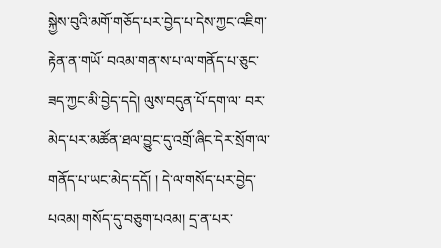སྐྱེས་བུའི་མགོ་གཅོད་པར་བྱེད་པ་དེས་ཀྱང་འཇིག་རྟེན་ན་གཡོ་ བའམ་གན་ས་པ་ལ་གནོད་པ་ཅུང་ཟད་ཀྱང་མི་བྱེད་དདེ། ལུས་བདུན་པོ་དག་ལ་ བར་མེད་པར་མཚོན་ཐལ་བྱུང་དུ་འགྲོ་ཞིང་དེར་སྲོག་ལ་གནོད་པ་ཡང་མེད་དདོ། ། དེ་ལ་གསོད་པར་བྱེད་པའམ། གསོད་དུ་བཅུག་པའམ། དྲ་ན་པར་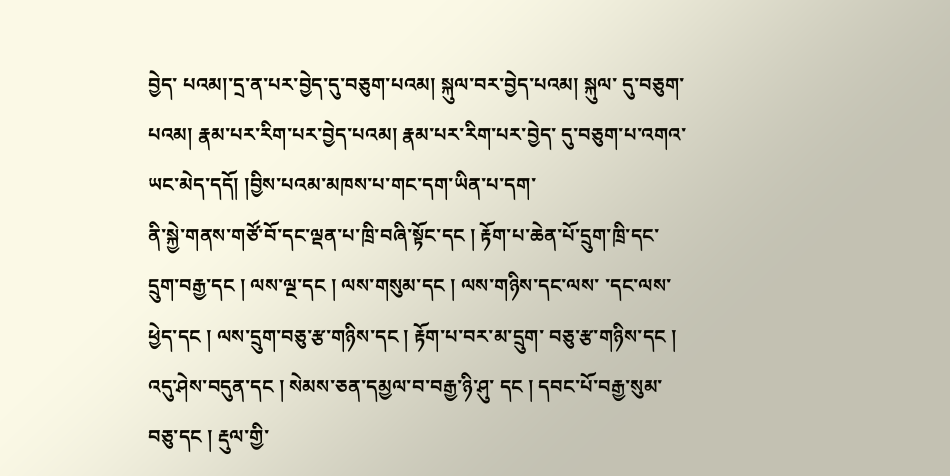བྱེད་ པའམ།་དྲ་ན་པར་བྱེད་དུ་བཅུག་པའམ། སྐུལ་བར་བྱེད་པའམ། སྐུལ་ དུ་བཅུག་པའམ། རྣམ་པར་རིག་པར་བྱེད་པའམ། རྣམ་པར་རིག་པར་བྱེད་ དུ་བཅུག་པ་འགའ་ཡང་མེད་དདོ། །བྱིས་པའམ་མཁས་པ་གང་དག་ཡིན་པ་དག་
ནི་སྐྱེ་གནས་གཙོ་བོ་དང་ལྡན་པ་ཁྲི་བཞི་སྟོང་དང ། རྟོག་པ་ཆེན་པོ་དྲུག་ཁྲི་དང་ དྲུག་བརྒྱ་དང ། ལས་ལྔ་དང ། ལས་གསུམ་དང ། ལས་གཉིས་དང་ལས་ ་དང་ལས་ཕྱེད་དང ། ལས་དྲུག་བཅུ་རྩ་གཉིས་དང ། རྟོག་པ་བར་མ་དྲུག་ བཅུ་རྩ་གཉིས་དང ། འདུ་ཤེས་བདུན་དང ། སེམས་ཅན་དམྱལ་བ་བརྒྱ་ཉི་ཤུ་ དང ། དབང་པོ་བརྒྱ་སུམ་བཅུ་དང ། རྡུལ་གྱི་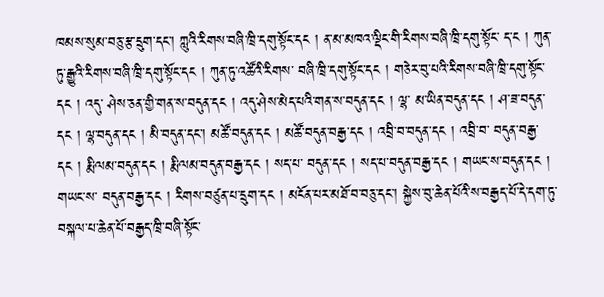ཁམས་སུམ་བཅུ་རྩ་དྲུག་དང་། ཀླུའི་རིགས་བཞི་ཁྲི་དགུ་སྟོང་དང ། ན་མ་མཁའ་ལྡིང་གི་རིགས་བཞི་ཁྲི་དགུ་སྟོང་ ད་ང ། ཀུན་ཏུ་རྒྱུའི་རིགས་བཞི་ཁྲི་དགུ་སྟོང་དང ། ཀུན་ཏུ་འཚོའི་རིགས་ བཞི་ཁྲི་དགུ་སྟོང་དང ། གཅེར་བུ་པའི་རིགས་བཞི་ཁྲི་དགུ་སྟོང་དང ། འདུ་ ཤེས་ཅན་གྱི་གན་ས་བདུན་དང ། འདུ་ཤེས་མེད་པའི་གན་ས་བདུན་དང ། ལྷ་ མ་ཡིན་བདུན་དང ། ཤ་ཟ་བདུན་དང ། ལྷ་བདུན་དང ། མི་བདུན་དང་། མཚོ་བདུན་དང ། མཚོ་བདུན་བརྒྱ་དང ། འབྲི་བ་བདུན་དང ། འབྲི་བ་ བདུན་བརྒྱ་དང ། རྨི་ལམ་བདུན་དང ། རྨི་ལམ་བདུན་བརྒྱ་དང ། སད་པ་ བདུན་དང ། སད་པ་བདུན་བརྒྱ་དང ། གཡང་ས་བདུན་དང ། གཡང་ས་ བདུན་བརྒྱ་དང ། རིགས་བཙུན་པ་དྲུག་དང ། མངོན་པར་མཐོ་བ་བཅུ་དང་། སྐྱེས་བུ་ཆེན་པོའི་ས་བརྒྱད་པོ་དེ་དག་ཏུ་བསྐལ་པ་ཆེན་པོ་བརྒྱད་ཁྲི་བཞི་སྟོང་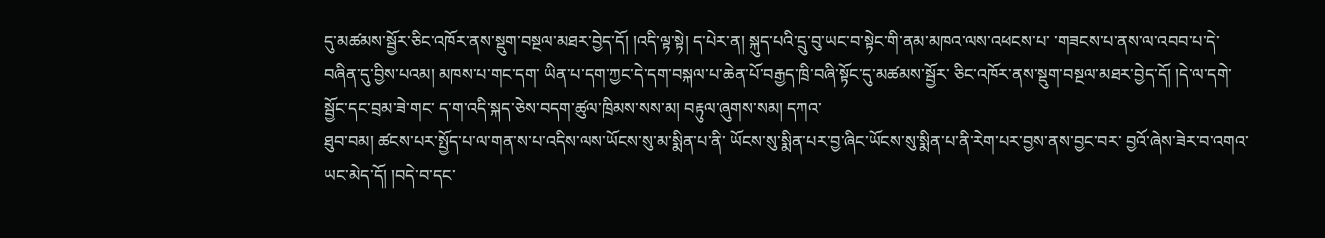དུ་མཚམས་སྦྱོར་ཅིང་འཁོར་ནས་སྡུག་བསྔལ་མཐར་བྱེད་དོ། །འདི་ལྟ་སྟེ། ད་པེར་ན། སྐུད་པའི་དྲུ་བུ་ཡང་བ་སྟེང་གི་ནམ་མཁའ་ལས་འཕངས་པ་ ་གཟངས་པ་ནས་ལ་འབབ་པ་དེ་བཞིན་དུ་བྱིས་པའམ། མཁས་པ་གང་དག་ ཡིན་པ་དག་ཀྱང་དེ་དག་བསྐལ་པ་ཆེན་པོ་བརྒྱད་ཁྲི་བཞི་སྟོང་དུ་མཚམས་སྦྱོར་ ཅིང་འཁོར་ནས་སྡུག་བསྔལ་མཐར་བྱེད་དོ། །དེ་ལ་དགེ་སྦྱོང་དང་བྲམ་ཟེ་གང་ ད་ག་འདི་སྐད་ཅེས་བདག་ཚུལ་ཁྲིམས་སས་མ། བརྟུལ་ཞུགས་སམ། དཀའ་
ཐུབ་བམ། ཚངས་པར་སྤྱོད་པ་ལ་གན་ས་པ་འདིས་ལས་ཡོངས་སུ་མ་སྨིན་པ་ནི་ ཡོངས་སུ་སྨིན་པར་བྱ་ཞིང་ཡོངས་སུ་སྨིན་པ་ནི་རེག་པར་བྱས་ནས་བྱང་བར་ བྱའོ་ཞེས་ཟེར་བ་འགའ་ཡང་མེད་དོ། །བདེ་བ་དང་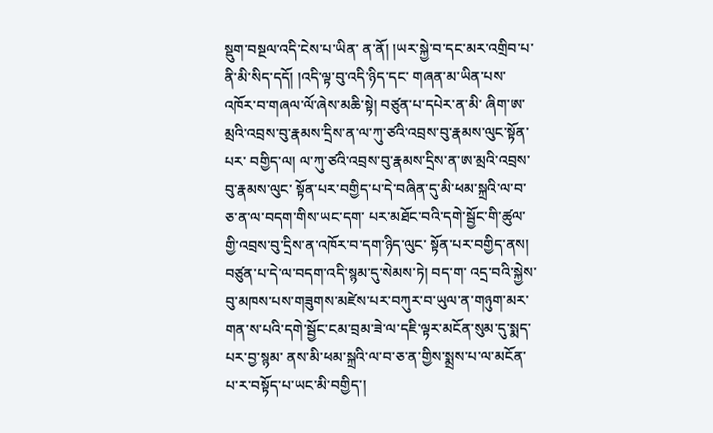སྡུག་བསྔལ་འདི་ངེས་པ་ཡིན་ ན་ནོ། །ཡར་སྐྱེ་བ་དང་མར་འགྲིབ་པ་ནི་མི་སིད་དདོ། །འདི་ལྟ་བུ་འདི་ཉིད་དང་ གཞན་མ་ཡིན་པས་འཁོར་བ་གཞལ་ལོ་ཞེས་མཆི་སྟེ། བཙུན་པ་དཔེར་ན་མི་ ཞིག་ཨ་མྲའི་འབྲས་བུ་རྣམས་དྲིས་ན་ལ་ཀུ་ཙའི་འབྲས་བུ་རྣམས་ལུང་སྟོན་པར་ བགྱིད་ལ། ལ་ཀུ་ཙའི་འབྲས་བུ་རྣམས་དྲིས་ན་ཨ་མྲའི་འབྲས་བུ་རྣམས་ལུང་ སྟོན་པར་བགྱིད་པ་དེ་བཞིན་དུ་མི་ཕམ་སྐྲའི་ལ་བ་ཅ་ན་ལ་བདག་གིས་ཡང་དག་ པར་མཐོང་བའི་དགེ་སྦྱོང་གི་ཚུལ་གྱི་འབྲས་བུ་དྲིས་ན་འཁོར་བ་དག་ཉིད་ལུང་ སྟོན་པར་བགྱིད་ནས། བཙུན་པ་དེ་ལ་བདག་འདི་སྙམ་དུ་སེམས་ཏེ། བད་ག་ འདྲ་བའི་སྐྱེས་བུ་མཁས་པས་གཟུགས་མཛེས་པར་བཀུར་བ་ཡུལ་ན་གཉུག་མར་ གན་ས་པའི་དགེ་སྦྱོང་ངམ་བྲམ་ཟེ་ལ་དཇི་ལྟར་མངོན་སུམ་དུ་སྨད་པར་བྱ་སྙམ་ ནས་མི་ཕམ་སྐྲའི་ལ་བ་ཅ་ན་གྱིས་སྨྲས་པ་ལ་མངོན་པ་ར་བསྟོད་པ་ཡང་མི་བགྱིད་།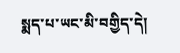སྨད་པ་ཡང་མི་བགྱིད་དེ།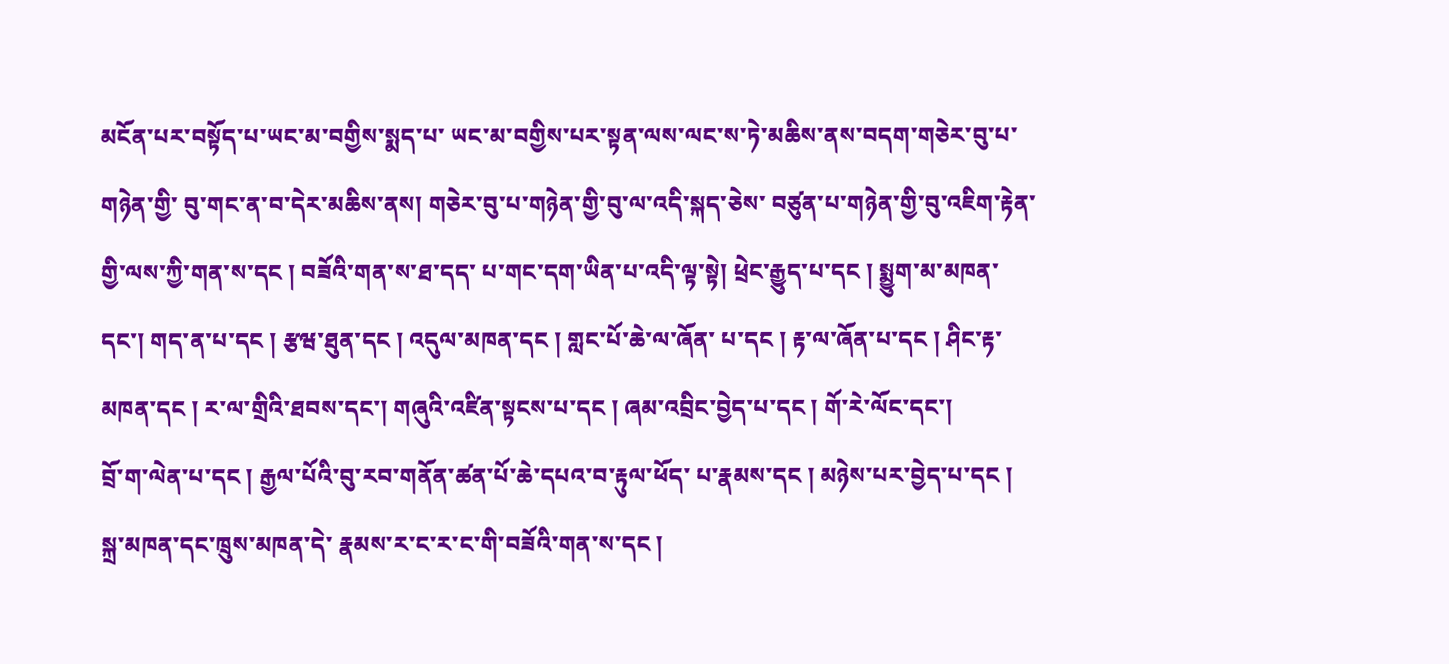མངོན་པར་བསྟོད་པ་ཡང་མ་བགྱིས་སྨད་པ་ ཡང་མ་བགྱིས་པར་སྟན་ལས་ལང་ས་ཏེ་མཆིས་ནས་བདག་གཅེར་བུ་པ་གཉེན་གྱི་ བུ་གང་ན་བ་དེར་མཆིས་ནས། གཅེར་བུ་པ་གཉེན་གྱི་བུ་ལ་འདི་སྐད་ཅེས་ བཙུན་པ་གཉེན་གྱི་བུ་འཇིག་རྟེན་གྱི་ལས་ཀྱི་གན་ས་དང ། བཟོའི་གན་ས་ཐ་དད་ པ་གང་དག་ཡིན་པ་འདི་ལྟ་སྟེ། ཕྲེང་རྒྱུད་པ་དང ། སྨྱུག་མ་མཁན་དང་། གད་ན་པ་དང ། རྩཝ་ཐུན་དང ། འདུལ་མཁན་དང ། གླང་པོ་ཆེ་ལ་ཞོན་ པ་དང ། རྟ་ལ་ཞོན་པ་དང ། ཤིང་རྟ་མཁན་དང ། ར་ལ་གྲིའི་ཐབས་དང་། གཞུའི་འཛིན་སྟངས་པ་དང ། ཞམ་འབྲིང་བྱེད་པ་དང ། གོ་རེ་ལོང་དང་།
བྲོ་ག་ལེན་པ་དང ། རྒྱལ་པོའི་བུ་རབ་གནོན་ཚན་པོ་ཆེ་དཔའ་བ་རྟུལ་ཕོད་ པ་རྣམས་དང ། མཉེས་པར་བྱེད་པ་དང ། སྐྲ་མཁན་དང་ཁྲུས་མཁན་དེ་ རྣམས་ར་ང་ར་ང་གི་བཟོའི་གན་ས་དང །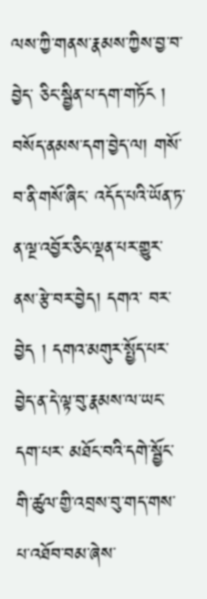ལས་ཀྱི་གནས་རྣམས་ཀྱིས་བྱ་བ་བྱེད་ ཅིང་སྦྱིན་པ་དག་གཏོང ། བསོད་ནམས་དག་བྱེད་ལ། གསོ་བ་ནི་གསོ་ཞིང་ འདོད་པའི་ཡོན་ཏ་ན་ལྔ་འབྱོར་ཅིང་ལྡན་པར་གྱུར་ནས་རྩེ་བར་བྱེད། དགའ་ བར་བྱེད ། དགའ་མགུར་སྤྱོད་པར་བྱེད་ན་དེ་ལྟ་བུ་རྣམས་ལ་ཡང་དག་པར་ མཐོང་བའི་དགེ་སྦྱོང་གི་ཚུལ་གྱི་འབྲས་བུ་གད་གས་པ་འཐོབ་བམ་ཞེས་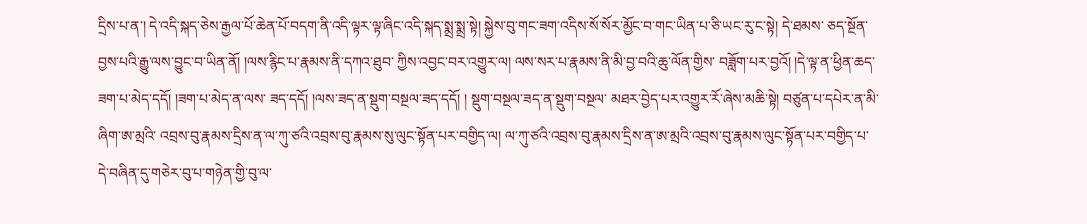དྲིས་པ་ན་། དེ་འདི་སྐད་ཅེས་རྒྱལ་པོ་ཆེན་པོ་བདག་ནི་འདི་ལྟར་ལྟ་ཞིང་འདི་སྐད་སྨྲ་སྨྲ་སྟེ། སྐྱེས་བུ་གང་ཟག་འདིས་སོ་སོར་མྱོང་བ་གང་ཡིན་པ་ཅི་ཡང་རུ་ང་སྟེ། དེ་ཐམས་ ཅད་སྔོན་བྱས་པའི་རྒྱུ་ལས་བྱུང་བ་ཡིན་ནོ། །ལས་རྙིང་པ་རྣམས་ནི་དཀའ་ཐུབ་ ཀྱིས་འབྱང་བར་འགྱུར་ལ། ལས་སར་པ་རྣམས་ནི་མི་བྱ་བའི་ཆུ་ལོན་གྱིས་ བཟློག་པར་བྱའོ། །དེ་ལྟ་ན་ཕྱིན་ཆད་ཟག་པ་མེད་དདོ། །ཟག་པ་མེད་ན་ལས་ ཟད་དདོ། །ལས་ཟད་ན་སྡུག་བསྔལ་ཟད་དདོ། ། སྡུག་བསྔལ་ཟད་ན་སྡུག་བསྔལ་ མཐར་བྱེད་པར་འགྱུར་རོ་ཞེས་མཆི་སྟེ། བཙུན་པ་དཔེར་ན་མི་ཞིག་ཨ་མྲའི་ འབྲས་བུ་རྣམས་དྲིས་ན་ལ་ཀུ་ཙའི་འབྲས་བུ་རྣམས་སུ་ལུང་སྟོན་པར་བགྱིད་ལ། ལ་ཀུ་ཙའི་འབྲས་བུ་རྣམས་དྲིས་ན་ཨ་མྲའི་འབྲས་བུ་རྣམས་ལུང་སྟོན་པར་བགྱིད་པ་ དེ་བཞིན་དུ་གཅེར་བུ་པ་གཉེན་གྱི་བུ་ལ་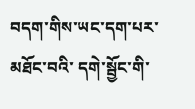བདག་གིས་ཡང་དག་པར་མཐོང་བའི་ དགེ་སྦྱོང་གི་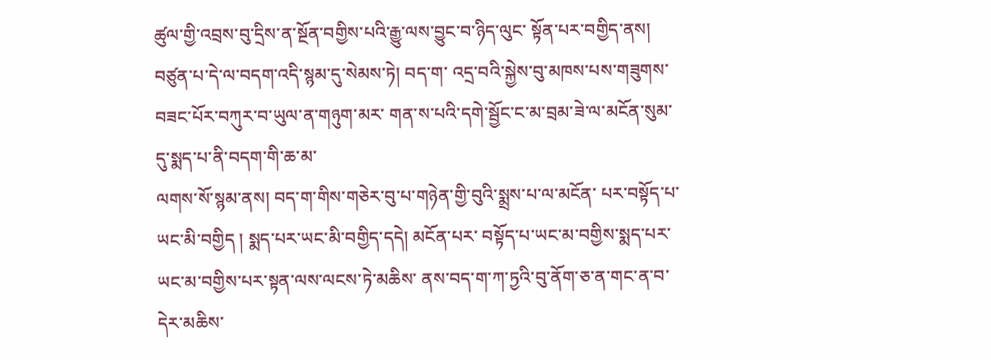ཚུལ་གྱི་འབྲས་བུ་དྲིས་ན་སྔོན་བགྱིས་པའི་རྒྱུ་ལས་བྱུང་བ་ཉིད་ལུང་ སྟོན་པར་བགྱིད་ནས། བཙུན་པ་དེ་ལ་བདག་འདི་སྙམ་དུ་སེམས་ཏེ། བད་ག་ འདྲ་བའི་སྐྱེས་བུ་མཁས་པས་གཟུགས་བཟང་པོར་བཀུར་བ་ཡུལ་ན་གཉུག་མར་ གན་ས་པའི་དགེ་སྦྱོང་ང་མ་བྲམ་ཟེ་ལ་མངོན་སུམ་དུ་སྨད་པ་ནི་བདག་གི་ཆ་མ་
ལགས་སོ་སྙམ་ནས། བད་ག་གིས་གཅེར་བུ་པ་གཉེན་གྱི་བུའི་སྨྲས་པ་ལ་མངོན་ པར་བསྟོད་པ་ཡང་མི་བགྱིད ། སྨད་པར་ཡང་མི་བགྱིད་དདེ། མངོན་པར་ བསྟོད་པ་ཡང་མ་བགྱིས་སྨད་པར་ཡང་མ་བགྱིས་པར་སྟན་ལས་ལངས་ཏེ་མཆིས་ ནས་བད་ག་ཀ་ཏྱའི་བུ་ནོག་ཅ་ན་གང་ན་བ་དེར་མཆིས་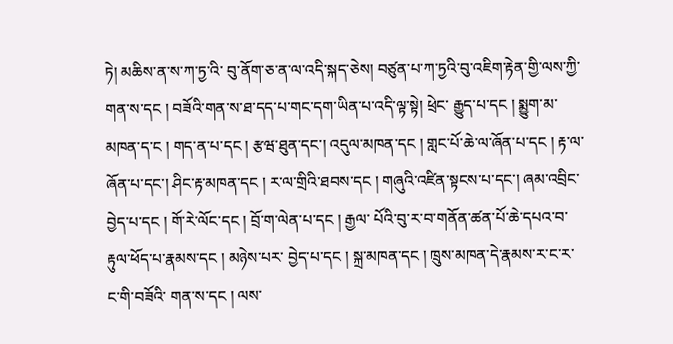ཏེ། མཆིས་ན་ས་ཀ་ཏྱ་འི་ བུ་ནོག་ཅ་ན་ལ་འདི་སྐད་ཅེས། བཙུན་པ་ཀ་ཏྱའི་བུ་འཇིག་རྟེན་གྱི་ལས་ཀྱི་ གན་ས་དང ། བཟོའི་གན་ས་ཐ་དད་པ་གང་དག་ཡིན་པ་འདི་ལྟ་སྟེ། ཕྲེང་ རྒྱུད་པ་དང ། སྨྱུག་མ་མཁན་ད་ང ། གད་ན་པ་དང ། རྩཝ་ཐུན་དང་། འདུལ་མཁན་དང ། གླང་པོ་ཆེ་ལ་ཞོན་པ་དང ། རྟ་ལ་ཞོན་པ་དང་། ཤིང་རྟ་མཁན་དང ། ར་ལ་གྲིའི་ཐབས་དང ། གཞུའི་འཛིན་སྟངས་པ་དང་། ཞམ་འབྲིང་བྱེད་པ་དང ། གོ་རེ་ལོང་དང ། བྲོ་ག་ལེན་པ་དང ། རྒྱལ་ པོའི་བུ་ར་བ་གནོན་ཚན་པོ་ཆེ་དཔའ་བ་རྟུལ་ཕོད་པ་རྣམས་དང ། མཉེས་པར་ བྱེད་པ་དང ། སྐྲ་མཁན་དང ། ཁྲུས་མཁན་དེ་རྣམས་ར་ང་ར་ང་གི་བཟོའི་ གན་ས་དང ། ལས་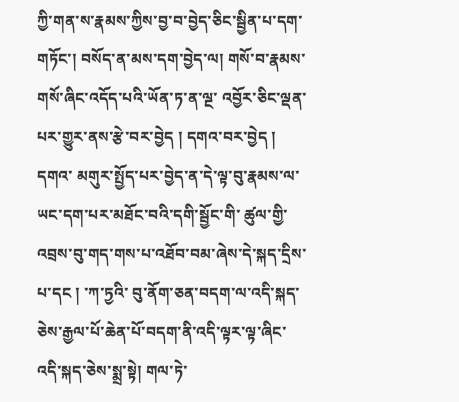ཀྱི་གན་ས་རྣམས་ཀྱིས་བྱ་བ་བྱེད་ཅིང་སྦྱིན་པ་དག་གཏོང་། བསོད་ན་མས་དག་བྱེད་ལ། གསོ་བ་རྣམས་གསོ་ཞིང་འདོད་པའི་ཡོན་ཏ་ན་ལྔ་ འབྱོར་ཅིང་ལྡན་པར་གྱུར་ནས་རྩེ་བར་བྱེད ། དགའ་བར་བྱེད ། དགའ་ མགུར་སྤྱོད་པར་བྱེད་ན་དེ་ལྟ་བུ་རྣམས་ལ་ཡང་དག་པར་མཐོང་བའི་དགི་སྦྱོང་གི་ ཚུལ་གྱི་འབྲས་བུ་གད་གས་པ་འཐོབ་བམ་ཞེས་དེ་སྐད་དྲིས་པ་དང ། ་ཀ་ཏྱའི་ བུ་ནོག་ཅན་བདག་ལ་འདི་སྐད་ཅེས་རྒྱལ་པོ་ཆེན་པོ་བདག་ནི་འདི་ལྟར་ལྟ་ཞིང་ འདི་སྐད་ཅེས་སྨྲ་སྟེ། གལ་ཏེ་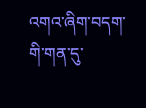འགའ་ཞིག་བདག་གི་གན་དུ་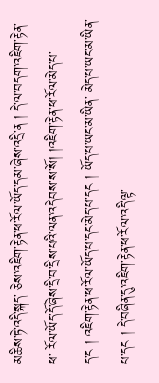མཆིས་ཏེ་འདི་སྐད་ ཅེས་འཇིག་རྟེན་ཕ་རོལ་ཡོད་དམ་ཞེས་འདྲི་ན ། དེ་ལ་བདག་འཇིག་རྟེན་ཕ་ རོལ་ཡོད་དོ་ཞེས་དྲི་བ་དྲིས་པའི་ལན་འདེབས་ས་སོ། །འཇིག་རྟེན་ཕ་རོལ་མེད་པ་
ད་ང ། འཇིག་རྟེན་ཕ་རོལ་ཡོད་པ་དང་མེད་པ་དང ། ཡོད་པ་ཡང་མ་ཡིན་ མེད་པ་ཡང་མ་ཡིན་པ་དང ། དེ་བཞིན་དུ་འཇིག་རྟེན་ཕ་རོལ་འདི་ལྟ་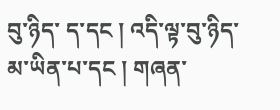བུ་ཉིད་ ད་དང ། འདི་ལྟ་བུ་ཉིད་མ་ཡིན་པ་དང ། གཞན་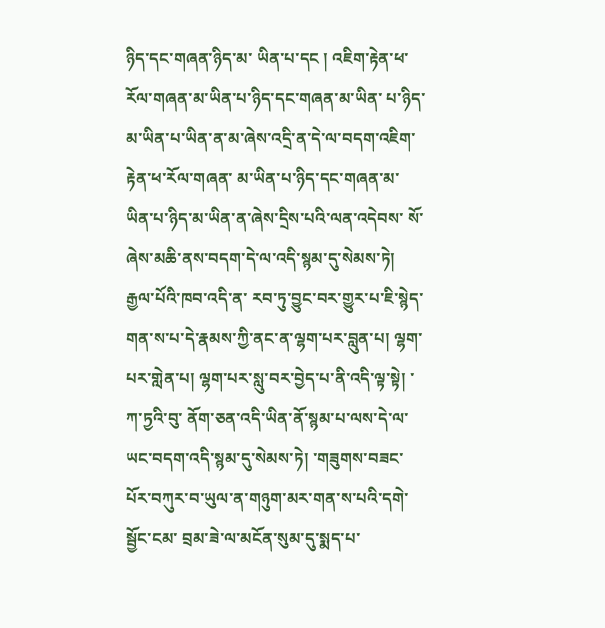ཉིད་དང་གཞན་ཉིད་མ་ ཡིན་པ་དང ། འཇིག་རྟེན་ཕ་རོལ་གཞན་མ་ཡིན་པ་ཉིད་དང་གཞན་མ་ཡིན་ པ་ཉིད་མ་ཡིན་པ་ཡིན་ན་མ་ཞེས་འདྲི་ན་དེ་ལ་བདག་འཇིག་རྟེན་ཕ་རོལ་གཞན་ མ་ཡིན་པ་ཉིད་དང་གཞན་མ་ཡིན་པ་ཉིད་མ་ཡིན་ན་ཞེས་དྲིས་པའི་ལན་འདེབས་ སོ་ཞེས་མཆི་ནས་བདག་དེ་ལ་འདི་སྙམ་དུ་སེམས་ཏེ། རྒྱལ་པོའི་ཁབ་འདི་ན་ རབ་ཏུ་བྱུང་བར་གྱུར་པ་ཇི་སྙེད་གན་ས་པ་དེ་རྣམས་ཀྱི་ནང་ན་ལྷག་པར་བླུན་པ། ལྷག་པར་གླེན་པ། ལྷག་པར་སླུ་བར་བྱེད་པ་ནི་འདི་ལྟ་སྟེ། ་ཀ་ཏྱའི་བུ་ ནོག་ཅན་འདི་ཡིན་ནོ་སྙམ་པ་ལས་དེ་ལ་ཡང་བདག་འདི་སྙམ་དུ་སེམས་ཏེ། ་གཟུགས་བཟང་པོར་བཀུར་བ་ཡུལ་ན་གཉུག་མར་གན་ས་པའི་དགེ་སྦྱོང་ངམ་ བྲམ་ཟེ་ལ་མངོན་སུམ་དུ་སྨད་པ་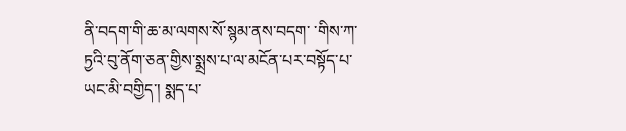ནི་བདག་གི་ཆ་མ་ལགས་སོ་སྙམ་ནས་བདག་ ་གིས་ཀ་ཏྱའི་བུ་ནོག་ཅན་གྱིས་སྨྲས་པ་ལ་མངོན་པར་བསྟོད་པ་ཡང་མི་བགྱིད་། སྨད་པ་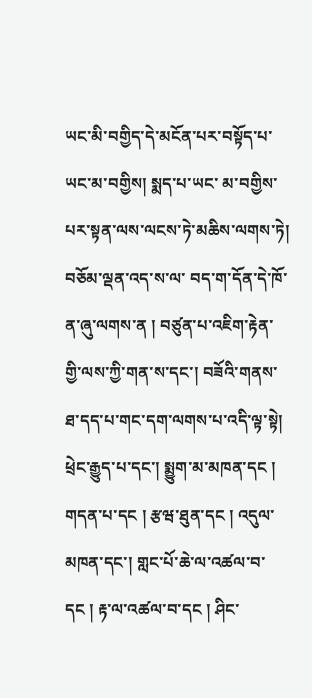ཡང་མི་བགྱིད་དེ་མངོན་པར་བསྟོད་པ་ཡང་མ་བགྱིས། སྨད་པ་ཡང་ མ་བགྱིས་པར་སྟན་ལས་ལངས་ཏེ་མཆིས་ལགས་ཏེ། བཅོམ་ལྡན་འད་ས་ལ་ བད་ག་དོན་དེ་ཁོ་ན་ཞུ་ལགས་ན ། བཙུན་པ་འཇིག་རྟེན་གྱི་ལས་ཀྱི་གན་ས་དང་། བཟོའི་གནས་ཐ་དད་པ་གང་དག་ལགས་པ་འདི་ལྟ་སྟེ། ཕྲེང་རྒྱུད་པ་དང་། སྨྱུག་མ་མཁན་དང ། གདན་པ་དང ། རྩཝ་ཐུན་དང ། འདུལ་མཁན་དང་། གླང་པོ་ཆེ་ལ་འཚལ་བ་དང ། རྟ་ལ་འཚལ་བ་དང ། ཤིང་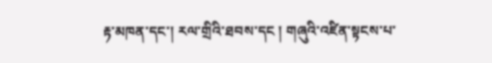རྟ་མཁན་དང་། རལ་གྲིའི་ཐབས་དང ། གཞུའི་འཛིན་སྟངས་པ་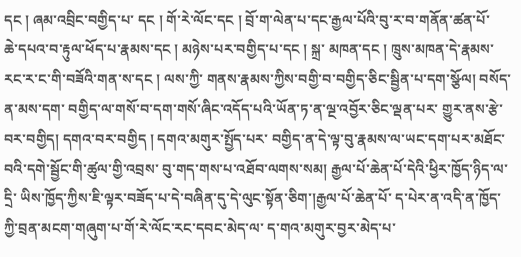དང ། ཞམ་འབྲིང་བགྱིད་པ་ དང ། གོ་རེ་ལོང་དང ། བྲོ་ག་ལེན་པ་དང་རྒྱལ་པོའི་བུ་ར་བ་གནོན་ཚན་པོ་
ཆེ་དཔའ་བ་རྟུལ་ཕོད་པ་རྣམས་དང ། མཉེས་པར་བགྱིད་པ་དང ། སྐྲ་ མཁན་དང ། ཁྲུས་མཁན་དེ་རྣམས་རང་ར་ང་གི་བཟོའི་གན་ས་དང ། ལས་ཀྱི་ གནས་རྣམས་ཀྱིས་བགྱི་བ་བགྱིད་ཅིང་སྦྱིན་པ་དག་སྩོལ། བསོད་ན་མས་དག་ བགྱིད་ལ་གསོ་བ་དག་གསོ་ཞིང་འདོད་པའི་ཡོན་ཏ་ན་ལྔ་འབྱོར་ཅིང་ལྡན་པར་ གྱུར་ནས་རྩེ་བར་བགྱིད། དགའ་བར་བགྱིད ། དགའ་མགུར་སྤྱོད་པར་ བགྱིད་ན་དེ་ལྟ་བུ་རྣམས་ལ་ཡང་དག་པར་མཐོང་བའི་དགེ་སྦྱོང་གི་ཚུལ་གྱི་འབྲས་ བུ་གད་གས་པ་འཐོབ་ལགས་སམ། རྒྱལ་པོ་ཆེན་པོ་དེའི་ཕྱིར་ཁྱོད་ཉིད་ལ་དྲི་ ཡིས་ཁྱོད་ཀྱིས་ཇི་ལྟར་བཟོད་པ་དེ་བཞིན་དུ་དེ་ལུང་སྟོན་ཅིག་།རྒྱལ་པོ་ཆེན་པོ་ ད་པེར་ན་འདི་ན་ཁྱོད་ཀྱི་བྲན་མངག་གཞུག་པ་གོ་རེ་ལོང་རང་དབང་མེད་ལ་ ད་གའ་མགུར་བྱར་མེད་པ་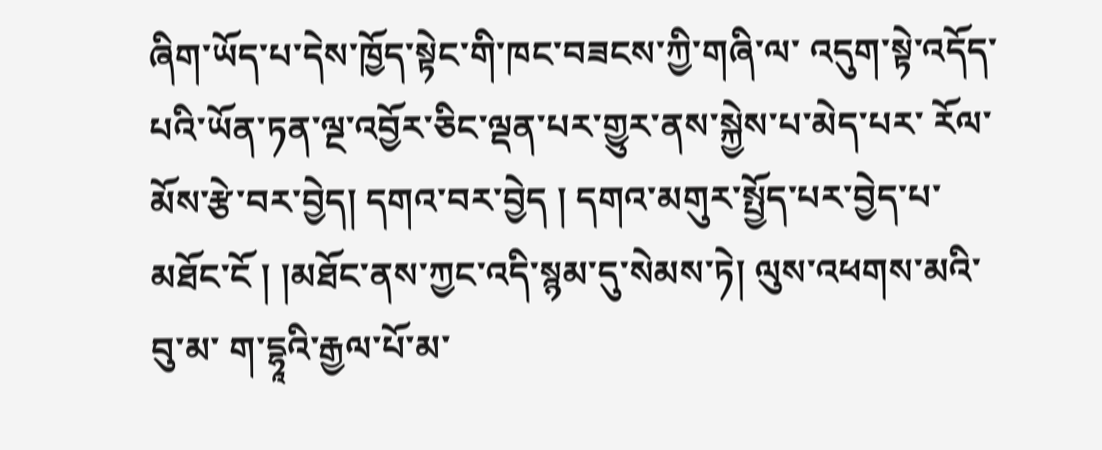ཞིག་ཡོད་པ་དེས་ཁྱོད་སྟེང་གི་ཁང་བཟངས་ཀྱི་གཞི་ལ་ འདུག་སྟེ་འདོད་པའི་ཡོན་ཏན་ལྔ་འབྱོར་ཅིང་ལྡན་པར་གྱུར་ནས་སྐྱེས་པ་མེད་པར་ རོལ་མོས་རྩེ་བར་བྱེད། དགའ་བར་བྱེད ། དགའ་མགུར་སྤྱོད་པར་བྱེད་པ་ མཐོང་ངོ ། །མཐོང་ནས་ཀྱང་འདི་སྙམ་དུ་སེམས་ཏེ། ལུས་འཕགས་མའི་བུ་མ་ ག་དྷཱའི་རྒྱལ་པོ་མ་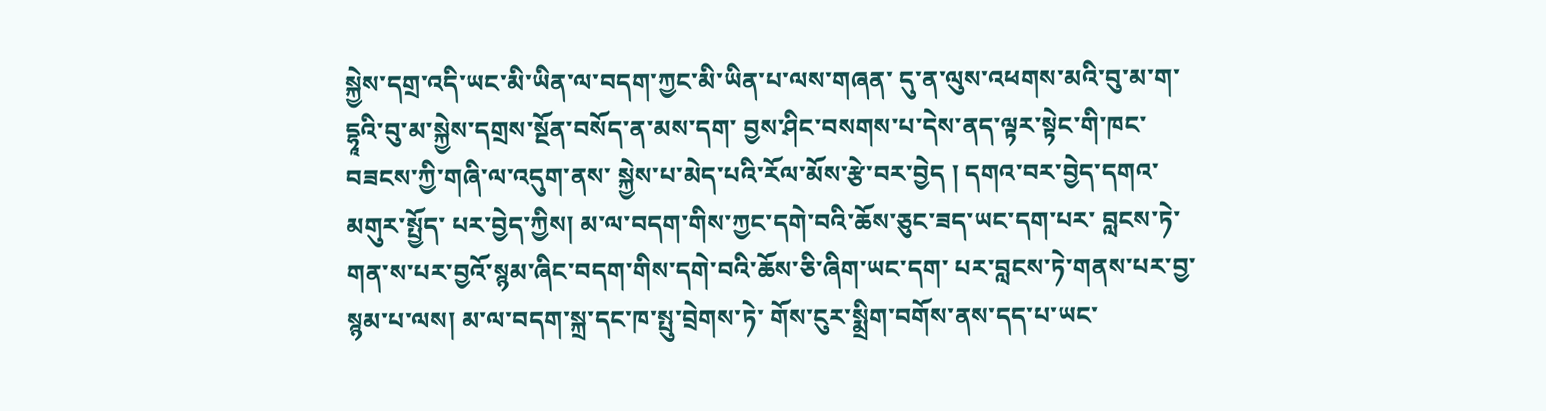སྐྱེས་དགྲ་འདི་ཡང་མི་ཡིན་ལ་བདག་ཀྱང་མི་ཡིན་པ་ལས་གཞན་ དུ་ན་ལུས་འཕགས་མའི་བུ་མ་ག་དྷཱའི་བུ་མ་སྐྱེས་དགྲས་སྔོན་བསོད་ན་མས་དག་ བྱས་ཤིང་བསགས་པ་དེས་ནད་ལྟར་སྟེང་གི་ཁང་བཟངས་ཀྱི་གཞི་ལ་འདུག་ནས་ སྐྱེས་པ་མེད་པའི་རོལ་མོས་རྩེ་བར་བྱེད ། དགའ་བར་བྱེད་དགའ་མགུར་སྤྱོད་ པར་བྱེད་ཀྱིས། མ་ལ་བདག་གིས་ཀྱང་དགེ་བའི་ཆོས་ཅུང་ཟད་ཡང་དག་པར་ བླངས་ཏེ་གན་ས་པར་བྱའོ་སྙམ་ཞིང་བདག་གིས་དགེ་བའི་ཆོས་ཅི་ཞིག་ཡང་དག་ པར་བླངས་ཏེ་གནས་པར་བྱ་སྙམ་པ་ལས། མ་ལ་བདག་སྐྲ་དང་ཁ་སྤུ་བྲེགས་ཏེ་ གོས་ངུར་སྨྲིག་བགོས་ནས་དད་པ་ཡང་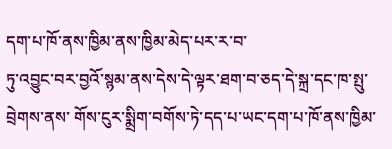དག་པ་ཁོ་ནས་ཁྱིམ་ནས་ཁྱིམ་མེད་པར་ར་བ་
ཏུ་འབྱུང་བར་བྱའོ་སྙམ་ནས་དེས་དེ་ལྟར་ཐག་བ་ཅད་དེ་སྐྲ་དང་ཁ་སྤུ་བྲེགས་ནས་ གོས་ངུར་སྨྲིག་བགོས་ཏེ་དད་པ་ཡང་དག་པ་ཁོ་ནས་ཁྱིམ་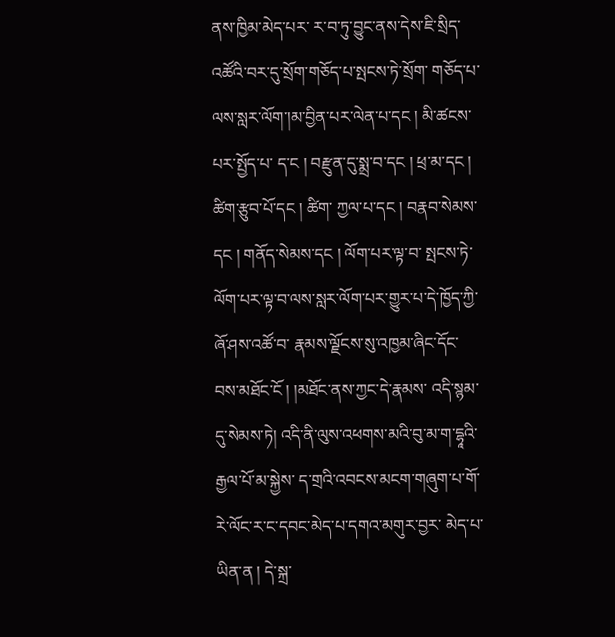ནས་ཁྱིམ་མེད་པར་ ར་བ་ཏུ་བྱུང་ནས་དེས་ཇི་སྲིད་འཚོའི་བར་དུ་སྲོག་གཅོད་པ་སྤངས་ཏེ་སྲོག་ གཅོད་པ་ལས་སླར་ལོག་།མ་བྱིན་པར་ལེན་པ་དང ། མི་ཚངས་པར་སྤྱོད་པ་ ད་ང ། བརྫུན་དུ་སྨྲ་བ་དང ། ཕྲ་མ་དང ། ཚིག་རྩུབ་པོ་དང ། ཚིག་ ཀྱལ་པ་དང ། བརྣབ་སེམས་དང ། གནོད་སེམས་དང ། ལོག་པར་ལྟ་བ་ སྤངས་ཏེ་ལོག་པར་ལྟ་བ་ལས་སླར་ལོག་པར་གྱུར་པ་དེ་ཁྱོད་ཀྱི་ཞོ་ཤས་འཚོ་བ་ རྣམས་ལྗོངས་སུ་འཁྱམ་ཞིང་དོང་བས་མཐོང་ངོ ། །མཐོང་ནས་ཀྱང་དེ་རྣམས་ འདི་སྙམ་དུ་སེམས་ཏེ། འདི་ནི་ལུས་འཕགས་མའི་བུ་མ་ག་དྷཱའི་རྒྱལ་པོ་མ་སྐྱེས་ ད་གྲའི་འབངས་མངག་གཞུག་པ་གོ་རེ་ལོང་ར་ང་དབང་མེད་པ་དགའ་མགུར་བྱར་ མེད་པ་ཡིན་ན ། དེ་སྐྲ་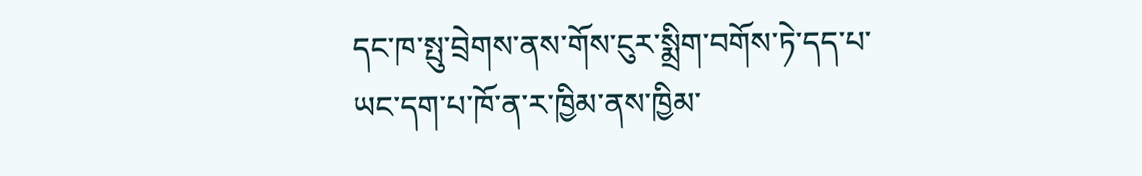དང་ཁ་སྤུ་བྲེགས་ནས་གོས་ངུར་སྨྲིག་བགོས་ཏེ་དད་པ་ ཡང་དག་པ་ཁོ་ན་ར་ཁྱིམ་ནས་ཁྱིམ་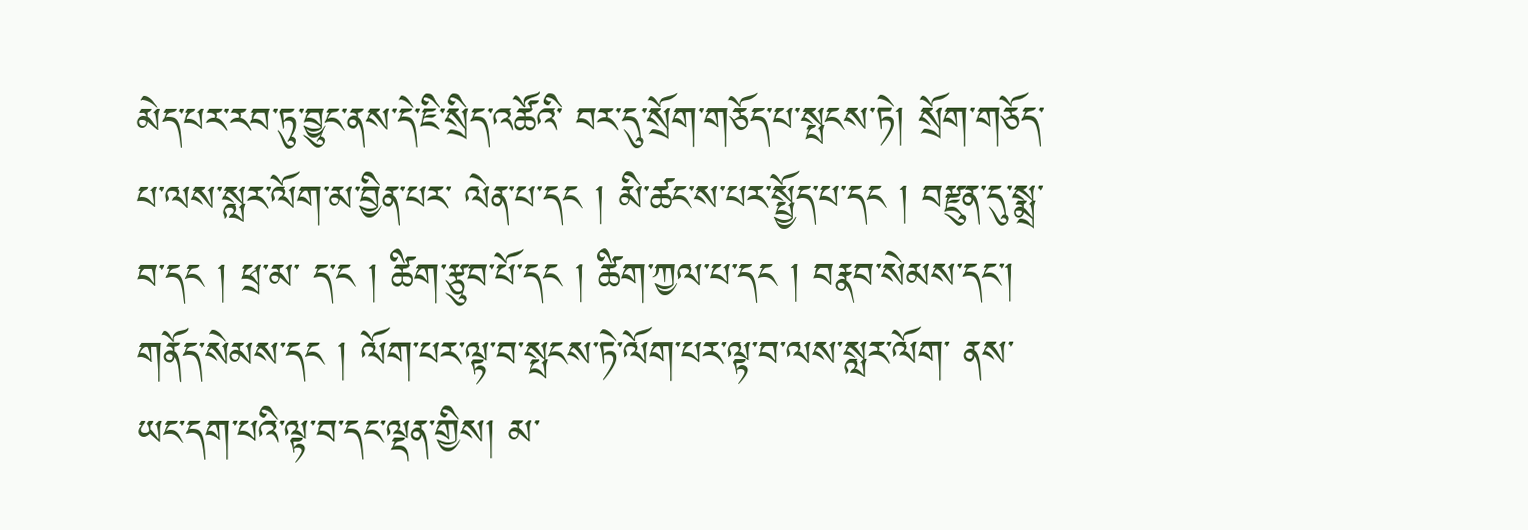མེད་པར་རབ་ཏུ་བྱུང་ནས་དེ་ཇི་སྲིད་འཚོའི་ བར་དུ་སྲོག་གཅོད་པ་སྤངས་ཏེ། སྲོག་གཅོད་པ་ལས་སླར་ལོག་མ་བྱིན་པར་ ལེན་པ་དང ། མི་ཚང་ས་པར་སྤྱོད་པ་དང ། བརྫུན་དུ་སྨྲ་བ་དང ། ཕྲ་མ་ ད་ང ། ཚིག་རྩུབ་པོ་དང ། ཚིག་ཀྱལ་པ་དང ། བརྣབ་སེམས་དང་། གནོད་སེམས་དང ། ལོག་པར་ལྟ་བ་སྤངས་ཏེ་ལོག་པར་ལྟ་བ་ལས་སླར་ལོག་ ནས་ཡང་དག་པའི་ལྟ་བ་དང་ལྡན་གྱིས། མ་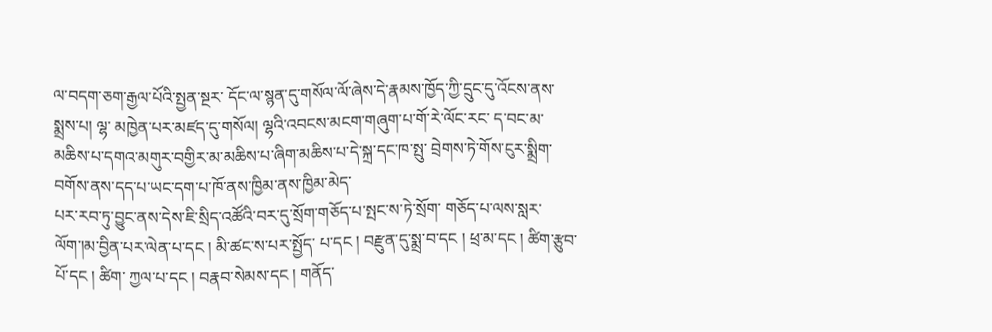ལ་བདག་ཅག་རྒྱལ་པོའི་སྤྱན་སྔར་ དོང་ལ་སྙན་དུ་གསོལ་ལོ་ཞེས་དེ་རྣམས་ཁྱོད་ཀྱི་དྲུང་དུ་འོངས་ནས་སྨྲས་པ། ལྷ་ མཁྱེན་པར་མཛད་དུ་གསོལ། ལྷའི་འབངས་མངག་གཞུག་པ་གོ་རེ་ལོང་རང་ ད་བང་མ་མཆིས་པ་དགའ་མགུར་བགྱིར་མ་མཆིས་པ་ཞིག་མཆིས་པ་དེ་སྐྲ་དང་ཁ་སྤུ་ བྲེགས་ཏེ་གོས་ངུར་སྨྲིག་བགོས་ནས་དད་པ་ཡང་དག་པ་ཁོ་ནས་ཁྱིམ་ནས་ཁྱིམ་མེད་
པར་རབ་ཏུ་བྱུང་ནས་དེས་ཇི་སྲིད་འཚོའི་བར་དུ་སྲོག་གཅོད་པ་སྤང་ས་ཏེ་སྲོག་ གཅོད་པ་ལས་སླར་ལོག་།མ་བྱིན་པར་ལེན་པ་དང ། མི་ཚང་ས་པར་སྤྱོད་ པ་དང ། བརྫུན་དུ་སྨྲ་བ་དང ། ཕྲ་མ་དང ། ཚིག་རྩུབ་པོ་དང ། ཚིག་ ཀྱལ་པ་དང ། བརྣབ་སེམས་དང ། གནོད་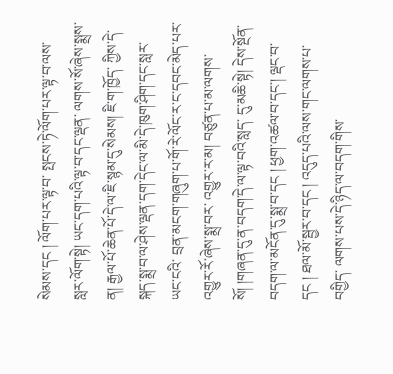སེམས་དང ། ལོག་པར་ལྟ་བ་ སྤངས་ཏེ་ལོག་པར་ལྟ་བ་ལས་སླར་ལོག་སྟེ། ཡང་དག་པའི་ལྟ་བ་དང་ལྡན་ ལགས་སོ་ཞེས་སྨྲས་ན། རྒྱལ་པོ་ཆེན་པོ་དེ་ལ་ཇི་སྙམ་དུ་སེམས། ཇི་ག་ཁྱོད་ ཀྱིས་དེ་སྐད་སྨྲ་བ་ལ་ཤེས་ལྡན་དག་དེང་ལ་མི་དེ་ཁུག་ཤིག་དང་སླར་ཡང་ངའི་ བྲན་མངག་གཞུག་པ་གོ་རེ་ལོང་ར་ང་དབང་མེད་པར་འགྱུར་རོ་ཞེས་སྨྲ་བར་ འགྱུར་ར་མ། བཙུན་པ་མ་ལགས་སོ། །གཞན་དུ་ན་བདག་དེ་ལ་ལྟ་བའི་སླད་ དུ་མཆི་སྟེ། དེས་སྔོན་བདག་ལ་མངོན་དུ་སྨྲ་བ་དང ། ཕྱག་འཚལ་བ་དང་། ལྡང་བ་དང ། ཐལ་མོ་སྦྱར་བ་དང ། འདུད་པའི་ལས་གང་ལགས་པ་བགྱིད་ ལགས་པས་དེ་ཉིད་ལ་བདག་གིས་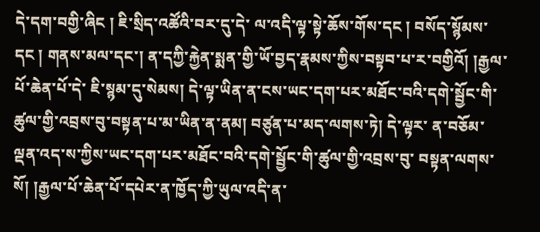དེ་དག་བགྱི་ཞིང ། ཇི་སྲིད་འཚོའི་བར་དུ་དེ་ ལ་འདི་ལྟ་སྟེ་ཆོས་གོས་དང ། བསོད་སྙོམས་དང ། གནས་མལ་དང་། ན་དཀྱི་རྐྱེན་སྨན་གྱི་ཡོ་བྱད་རྣམས་ཀྱིས་བསྟབ་པ་ར་བགྱིའོ། །རྒྱལ་པོ་ཆེན་པོ་དེ་ ཇི་སྙམ་དུ་སེམས། དེ་ལྟ་ཡིན་ན་ངས་ཡང་དག་པར་མཐོང་བའི་དགེ་སྦྱོང་གི་ ཚུལ་གྱི་འབྲས་བུ་བསྟན་པ་མ་ཡིན་ན་ནམ། བཙུན་པ་མད་ལགས་ཏེ། དེ་ལྟར་ ན་བཅོམ་ལྡན་འད་ས་ཀྱིས་ཡང་དག་པར་མཐོང་བའི་དགེ་སྦྱོང་གི་ཚུལ་གྱི་འབྲས་བུ་ བསྟན་ལགས་སོ། །རྒྱལ་པོ་ཆེན་པོ་དཔེར་ན་ཁྱོད་ཀྱི་ཡུལ་འདི་ན་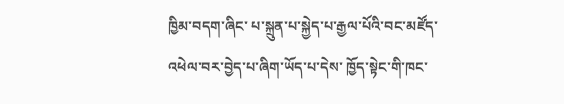ཁྱིམ་བདག་ཞིང་ པ་སྐྲུན་པ་སྐྱེད་པ་རྒྱལ་པོའི་བང་མཛོད་འཕེལ་བར་བྱེད་པ་ཞིག་ཡོད་པ་དེས་ ཁྱོད་སྟེང་གི་ཁང་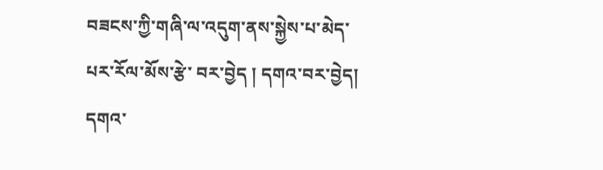བཟངས་ཀྱི་གཞི་ལ་འདུག་ནས་སྐྱེས་པ་མེད་པར་རོལ་མོས་རྩེ་ བར་བྱེད ། དགའ་བར་བྱེད། དགའ་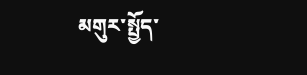མགུར་སྤྱོད་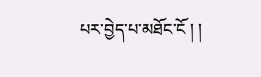པར་བྱེད་པ་མཐོང་ངོ ། །